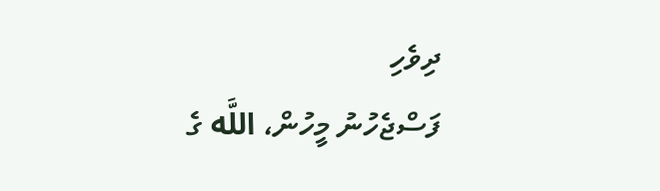ދިވެހި
ފަސްޖެހުނު މީހުން، اللَّه ގެ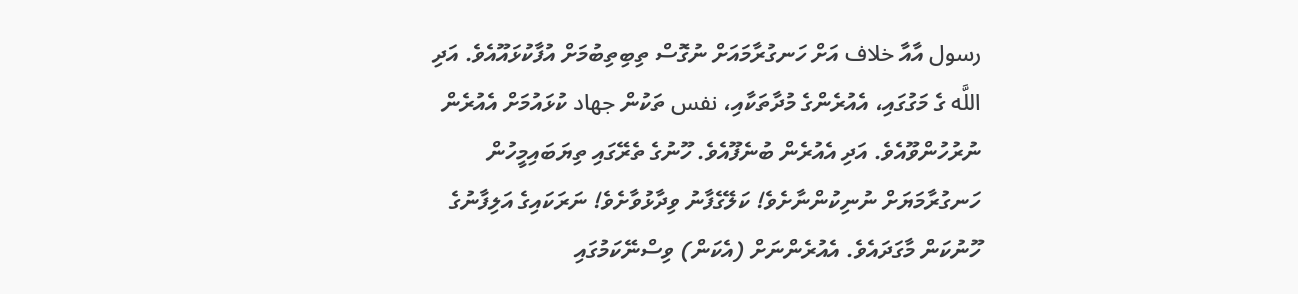رسول އާއާ خلاف އަށް ހަނގުރާމައަށް ނުގޮސް ތިބިތިބުމަށް އުފާކުޅައޫއެވެ. އަދި اللَّه ގެ މަގުގައި، އެއުރެންގެ މުދާތަކާއި، نفس ތަކުން جهاد ކުޅައުމަށް އެއުރެން ނުރުހުންވޫއެވެ. އަދި އެއުރެން ބުނެފޫއެވެ. ހޫނުގެ ތެރޭގައި ތިޔަބައިމީހުން ހަނގުރާމަޔަށް ނުނިކުންނާށެވެ! ކަލޭގެފާނު ވިދާޅުވާށެވެ! ނަރަކައިގެ އަލިފާނުގެ ހޫނުކަން މާގަދައެވެ. އެއުރެންނަށް (އެކަން) ވިސްނޭކަމުގައި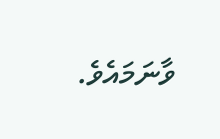ވާނަމައެވެ.